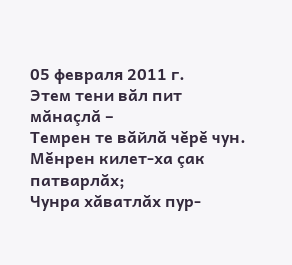05 февраля 2011 г.
Этем тени вăл пит мăнаçлă –
Темрен те вăйлă чĕрĕ чун.
Мĕнрен килет-ха çак патварлăх;
Чунра хăватлăх пур-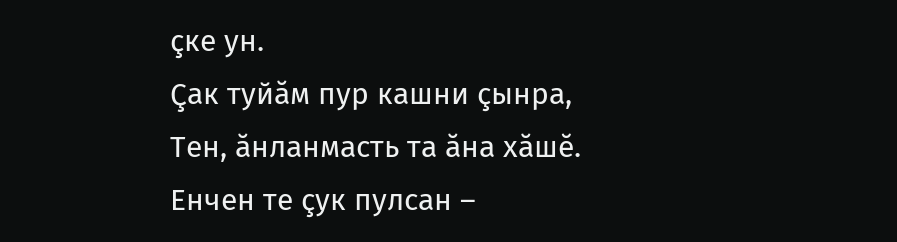çке ун.
Çак туйăм пур кашни çынра,
Тен, ăнланмасть та ăна хăшĕ.
Енчен те çук пулсан –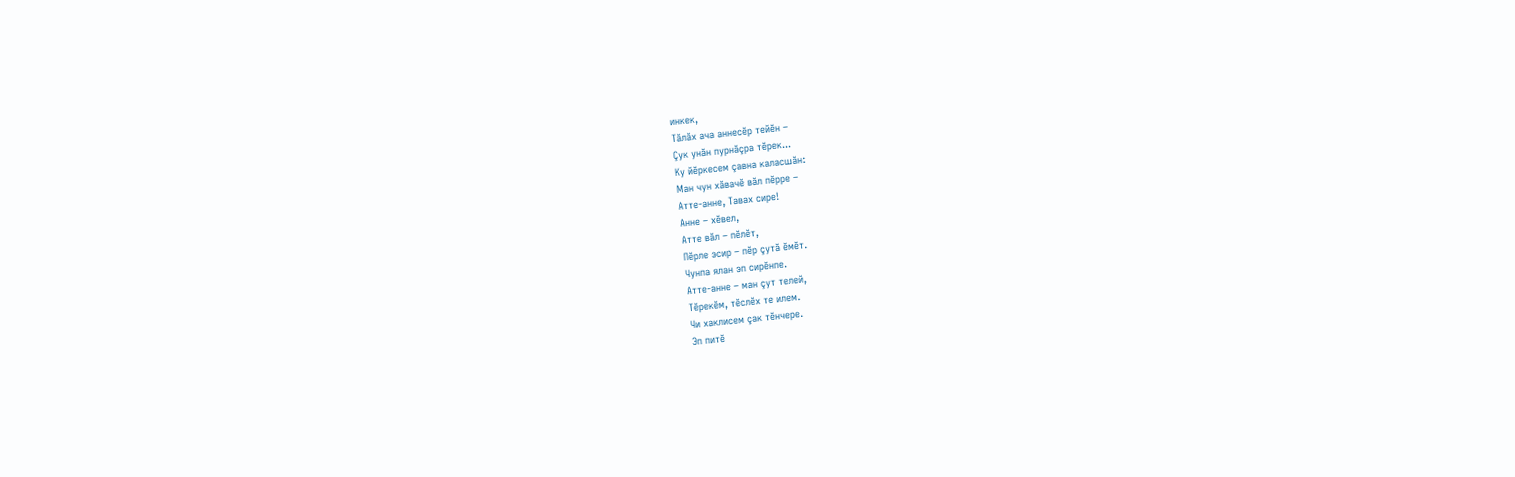инкек,
Тăлăх ача аннесĕр тейĕн –
Çук унăн пурнăçра тĕрек...
Ку йĕркесем çавна каласшăн:
Ман чун хăвачĕ вăл пĕрре –
Атте-анне, Тавах сире!
Анне – хĕвел,
Атте вăл – пĕлĕт,
Пĕрле эсир – пĕр çутă ĕмĕт.
Чунпа ялан эп сирĕнпе.
Атте-анне – ман çут телей,
Тĕрекĕм, тĕслĕх те илем.
Чи хаклисем çак тĕнчере.
Эп питĕ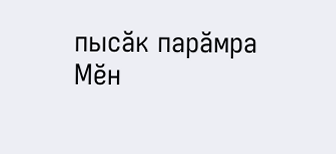пысăк парăмра
Мĕн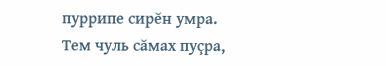пуррипе сирĕн умра.
Тем чуль сăмах пуçра,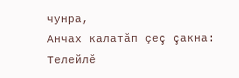чунра,
Анчах калатăп çеç çакна:
Телейлĕ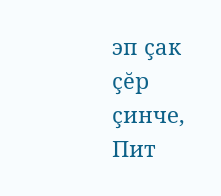эп çак çĕр çинче,
Пит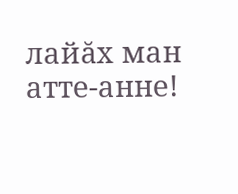лайăх ман атте-анне!